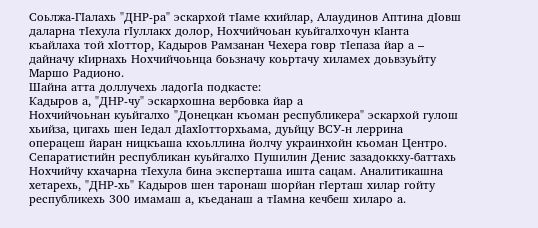Соьлжа-ГIалахь "ДНР-ра" эскархой тIаме кхийлар, Алаудинов Аптина дIовш даларна тIехула гIуллакх долор, Нохчийчоьан куьйгалхочун кIанта къайлаха той хIоттор, Кадыров Рамзанан Чехера говр тIепаза йар а – дайначу кIирнахь Нохчийчоьнца боьзначу коьртачу хиламех доьвзуьйту Маршо Радионо.
Шайна атта доллучехь ладогIа подкасте:
Кадыров а, "ДНР-чу" эскархошна вербовка йар а
Нохчийчоьнан куьйгалхо "Донецкан къоман республикера" эскархой гулош хьийза, цигахь шен Iедал дIахIотторхьама, дуьйцу ВСУ-н леррина операцеш йаран ницкъаша кхоьллина йолчу украинхойн къоман Центро. Сепаратистийн республикан куьйгалхо Пушилин Денис зазадоккху-баттахь Нохчийчу кхачарна тIехула бина эксперташа ишта сацам. Аналитикашна хетарехь, "ДНР-хь" Кадыров шен таронаш шорйан гIерташ хилар гойту республикехь 300 имамаш а, къеданаш а тIамна кечбеш хиларо а.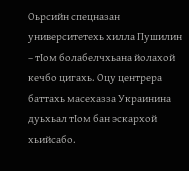Оьрсийн спецназан университетехь хилла Пушилин – тIом болабелчхьана йолахой кечбо цигахь. Оцу центрера баттахь масехазза Украинина дуьхьал тIом бан эскархой хьийсабо.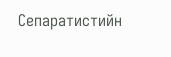Сепаратистийн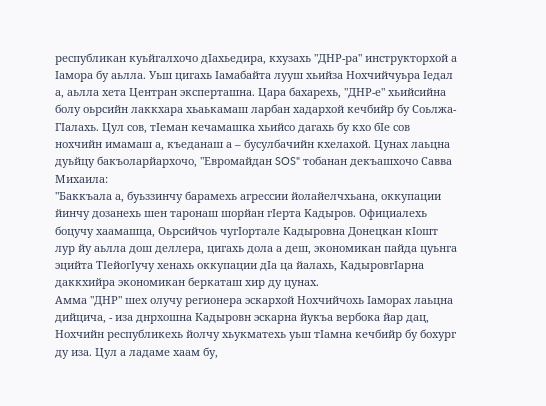республикан куьйгалхочо дIахьедира, кхузахь "ДНР-ра" инструкторхой а Iамора бу аьлла. Уьш цигахь Iамабайта лууш хьийза Нохчийчуьра Iедал а, аьлла хета Центран эксперташна. Цара бахарехь, "ДНР-е" хьийсийна болу оьрсийн лаккхара хьаькамаш ларбан хадархой кечбийр бу Соьлжа-ГIалахь. Цул сов, тIеман кечамашка хьийсо дагахь бу кхо бIе сов нохчийн имамаш а, къеданаш а – бусулбачийн кхелахой. Цунах лаьцна дуьйцу бакъоларйархочо, "Евромайдан SOS" тобанан декъашхочо Савва Михаила:
"Баккъала а, буьззинчу барамехь агрессии йолайелчхьана, оккупации йинчу дозанехь шен таронаш шорйан гIерта Кадыров. Официалехь боцучу хаамашца, Оьрсийчоь чугIортале Кадыровна Донецкан кIошт лур йу аьлла дош деллера, цигахь дола а деш, экономикан пайда цуьнга эцийта ТIейогIучу хенахь оккупации дIа ца йалахь, КадыровгIарна даккхийра экономикан беркаташ хир ду цунах.
Амма "ДНР" шех олучу регионера эскархой Нохчийчохь Iаморах лаьцна дийцича, - иза днрхошна Кадыровн эскарна йукъа вербока йар дац, Нохчийн республикехь йолчу хьукматехь уьш тIамна кечбийр бу бохург ду иза. Цул а ладаме хаам бу,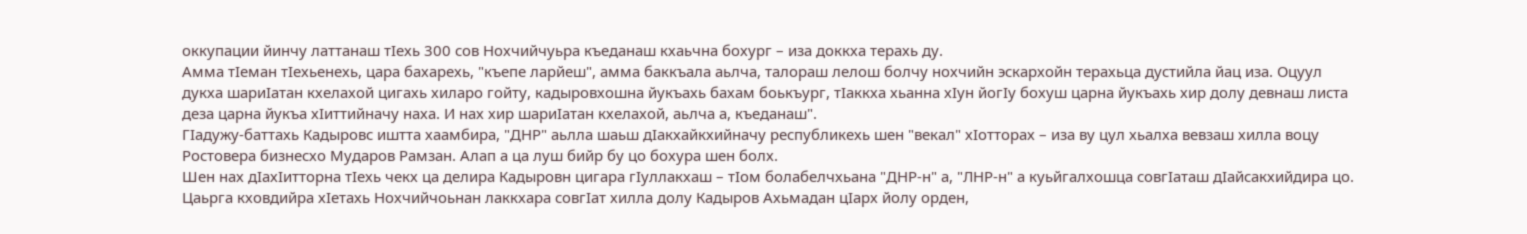оккупации йинчу латтанаш тIехь 300 сов Нохчийчуьра къеданаш кхаьчна бохург – иза доккха терахь ду.
Амма тIеман тIехьенехь, цара бахарехь, "къепе ларйеш", амма баккъала аьлча, талораш лелош болчу нохчийн эскархойн терахьца дустийла йац иза. Оцуул дукха шариIатан кхелахой цигахь хиларо гойту, кадыровхошна йукъахь бахам боькъург, тIаккха хьанна хIун йогIу бохуш царна йукъахь хир долу девнаш листа деза царна йукъа хIиттийначу наха. И нах хир шариIатан кхелахой, аьлча а, къеданаш".
ГIадужу-баттахь Кадыровс иштта хаамбира, "ДНР" аьлла шаьш дIакхайкхийначу республикехь шен "векал" хIотторах – иза ву цул хьалха вевзаш хилла воцу Ростовера бизнесхо Мударов Рамзан. Алап а ца луш бийр бу цо бохура шен болх.
Шен нах дIахIитторна тIехь чекх ца делира Кадыровн цигара гIуллакхаш – тIом болабелчхьана "ДНР-н" а, "ЛНР-н" а куьйгалхошца совгIаташ дIайсакхийдира цо. Цаьрга кховдийра хIетахь Нохчийчоьнан лаккхара совгIат хилла долу Кадыров Ахьмадан цIарх йолу орден,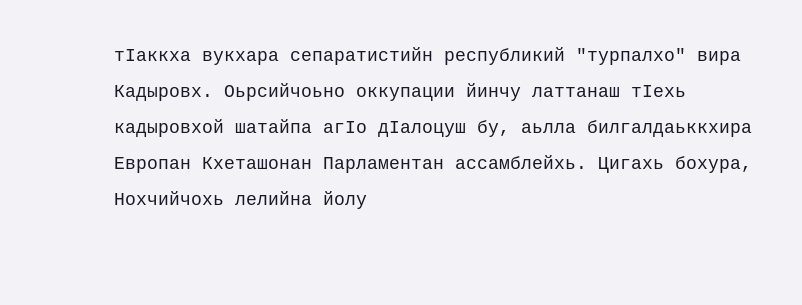тIаккха вукхара сепаратистийн республикий "турпалхо" вира Кадыровх. Оьрсийчоьно оккупации йинчу латтанаш тIехь кадыровхой шатайпа агIо дIалоцуш бу, аьлла билгалдаьккхира Европан Кхеташонан Парламентан ассамблейхь. Цигахь бохура, Нохчийчохь лелийна йолу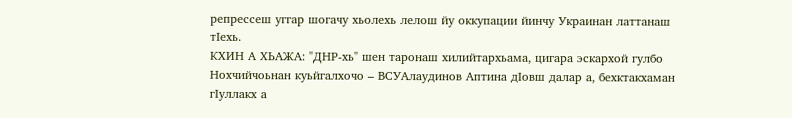репрессеш уггар шогачу хьолехь лелош йу оккупации йинчу Украинан латтанаш тIехь.
КХИН А ХЬАЖА: "ДНР-хь" шен таронаш хилийтархьама, цигара эскархой гулбо Нохчийчоьнан куьйгалхочо – ВСУАлаудинов Аптина дIовш далар а, бехктакхаман гIуллакх а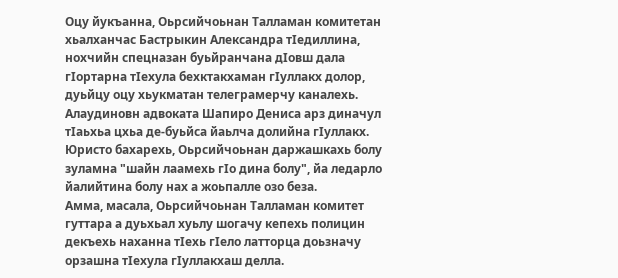Оцу йукъанна, Оьрсийчоьнан Талламан комитетан хьалханчас Бастрыкин Александра тIедиллина, нохчийн спецназан буьйранчана дIовш дала гIортарна тIехула бехктакхаман гIуллакх долор, дуьйцу оцу хьукматан телеграмерчу каналехь. Алаудиновн адвоката Шапиро Дениса арз диначул тIаьхьа цхьа де-буьйса йаьлча долийна гIуллакх. Юристо бахарехь, Оьрсийчоьнан даржашкахь болу зуламна "шайн лаамехь гIо дина болу", йа ледарло йалийтина болу нах а жоьпалле озо беза.
Амма, масала, Оьрсийчоьнан Талламан комитет гуттара а дуьхьал хуьлу шогачу кепехь полицин декъехь наханна тIехь гIело латторца доьзначу орзашна тIехула гIуллакхаш делла.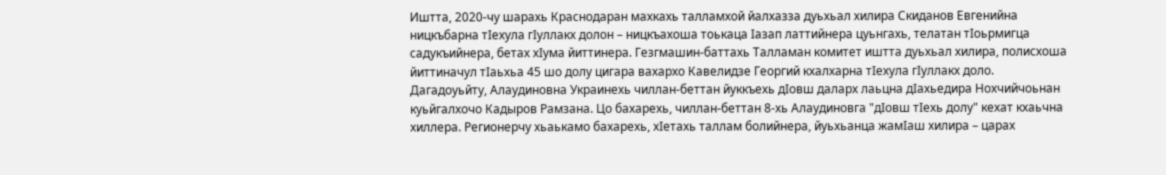Иштта, 2020-чу шарахь Краснодаран махкахь талламхой йалхазза дуьхьал хилира Скиданов Евгенийна ницкъбарна тIехула гIуллакх долон – ницкъахоша тоькаца Iазап латтийнера цуьнгахь, телатан тIоьрмигца садукъийнера, бетах хIума йиттинера. Гезгмашин-баттахь Талламан комитет иштта дуьхьал хилира, полисхоша йиттиначул тIаьхьа 45 шо долу цигара вахархо Кавелидзе Георгий кхалхарна тIехула гIуллакх доло.
Дагадоуьйту, Алаудиновна Украинехь чиллан-беттан йуккъехь дIовш даларх лаьцна дIахьедира Нохчийчоьнан куьйгалхочо Кадыров Рамзана. Цо бахарехь, чиллан-беттан 8-хь Алаудиновга "дIовш тIехь долу" кехат кхаьчна хиллера. Регионерчу хьаькамо бахарехь, хIетахь таллам болийнера, йуьхьанца жамIаш хилира – царах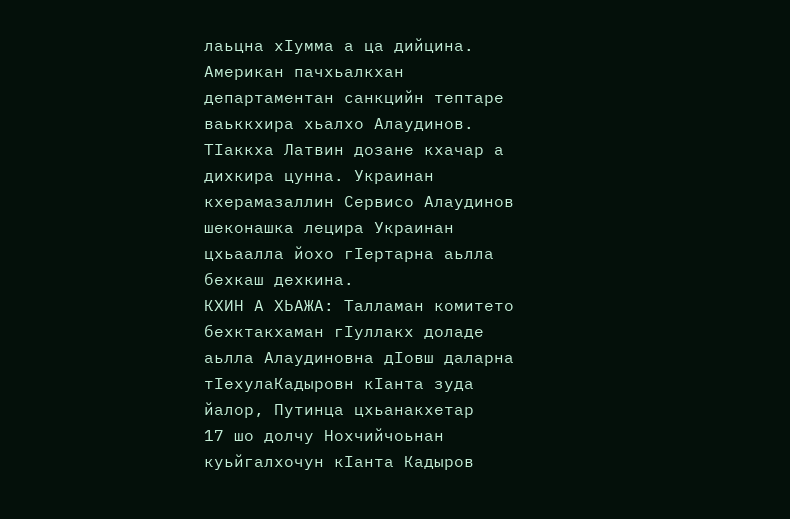лаьцна хIумма а ца дийцина.
Американ пачхьалкхан департаментан санкцийн тептаре ваьккхира хьалхо Алаудинов. ТIаккха Латвин дозане кхачар а дихкира цунна. Украинан кхерамазаллин Сервисо Алаудинов шеконашка лецира Украинан цхьаалла йохо гIертарна аьлла бехкаш дехкина.
КХИН А ХЬАЖА: Талламан комитето бехктакхаман гIуллакх доладе аьлла Алаудиновна дIовш даларна тIехулаКадыровн кIанта зуда йалор, Путинца цхьанакхетар
17 шо долчу Нохчийчоьнан куьйгалхочун кIанта Кадыров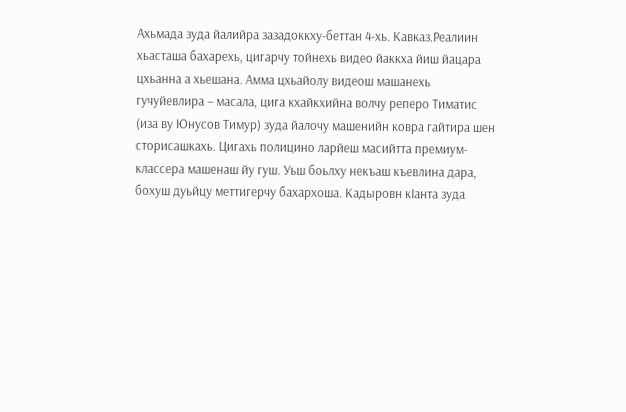Ахьмада зуда йалийра зазадоккху-беттан 4-хь. Кавказ.Реалиин хьасташа бахарехь, цигарчу тойнехь видео йаккха йиш йацара цхьанна а хьешана. Амма цхьайолу видеош машанехь гучуйевлира – масала, цига кхайкхийна волчу реперо Тиматис (иза ву Юнусов Тимур) зуда йалочу машенийн ковра гайтира шен сторисашкахь. Цигахь полицино ларйеш масийтта премиум-классера машенаш йу гуш. Уьш боьлху некъаш къевлина дара, бохуш дуьйцу меттигерчу бахархоша. Кадыровн кIанта зуда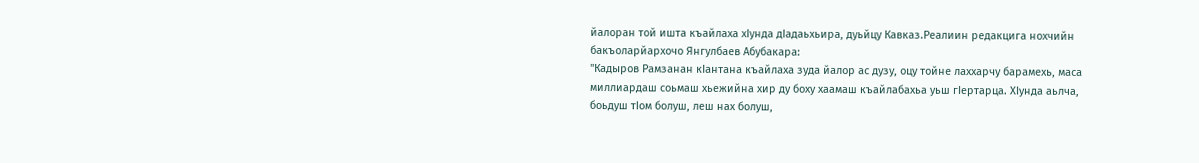йалоран той ишта къайлаха хIунда дIадаьхьира, дуьйцу Кавказ.Реалиин редакцига нохчийн бакъоларйархочо Янгулбаев Абубакара:
"Кадыров Рамзанан кIантана къайлаха зуда йалор ас дузу, оцу тойне лаххарчу барамехь, маса миллиардаш соьмаш хьежийна хир ду боху хаамаш къайлабахьа уьш гIертарца. ХIунда аьлча, боьдуш тIом болуш, леш нах болуш,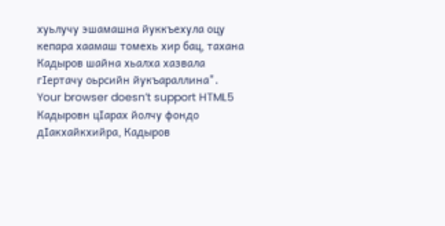хуьлучу эшамашна йуккъехула оцу кепара хаамаш томехь хир бац, тахана Кадыров шайна хьалха хазвала гIертачу оьрсийн йукъараллина".
Your browser doesn’t support HTML5
Кадыровн цIарах йолчу фондо дIакхайкхийра, Кадыров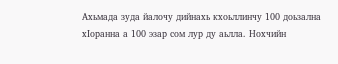Ахьмада зуда йалочу дийнахь кхоьллинчу 100 доьзална хIоранна а 100 эзар сом лур ду аьлла. Нохчийн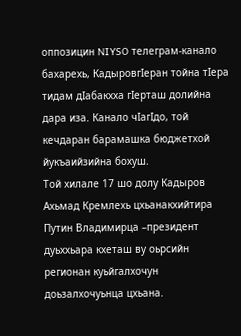оппозицин NIYSO телеграм-канало бахарехь, КадыровгIеран тойна тIера тидам дIабакхха гIерташ долийна дара иза. Канало чIагIдо, той кечдаран барамашка бюджетхой йукъаийзийна бохуш.
Той хилале 17 шо долу Кадыров Ахьмад Кремлехь цхьанакхийтира Путин Владимирца –президент дуьххьара кхеташ ву оьрсийн регионан куьйгалхочун доьзалхочуьнца цхьана.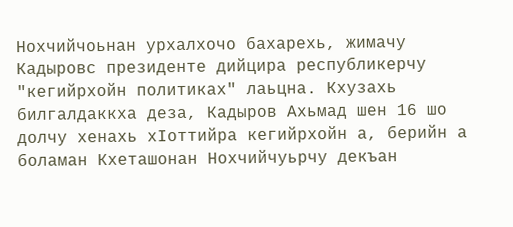Нохчийчоьнан урхалхочо бахарехь, жимачу Кадыровс президенте дийцира республикерчу "кегийрхойн политиках" лаьцна. Кхузахь билгалдаккха деза, Кадыров Ахьмад шен 16 шо долчу хенахь хIоттийра кегийрхойн а, берийн а боламан Кхеташонан Нохчийчуьрчу декъан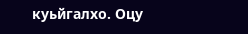куьйгалхо. Оцу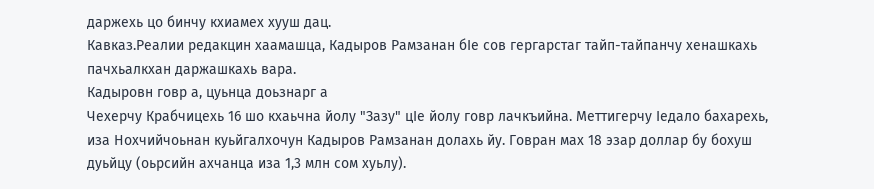даржехь цо бинчу кхиамех хууш дац.
Кавказ.Реалии редакцин хаамашца, Кадыров Рамзанан бIе сов гергарстаг тайп-тайпанчу хенашкахь пачхьалкхан даржашкахь вара.
Кадыровн говр а, цуьнца доьзнарг а
Чехерчу Крабчицехь 16 шо кхаьчна йолу "Зазу" цIе йолу говр лачкъийна. Меттигерчу Iедало бахарехь, иза Нохчийчоьнан куьйгалхочун Кадыров Рамзанан долахь йу. Говран мах 18 эзар доллар бу бохуш дуьйцу (оьрсийн ахчанца иза 1,3 млн сом хуьлу).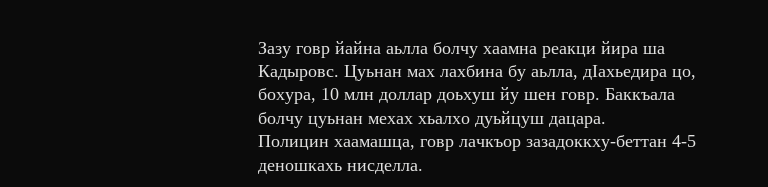Зазу говр йайна аьлла болчу хаамна реакци йира ша Кадыровс. Цуьнан мах лахбина бу аьлла, дIахьедира цо, бохура, 10 млн доллар доьхуш йу шен говр. Баккъала болчу цуьнан мехах хьалхо дуьйцуш дацара.
Полицин хаамашца, говр лачкъор зазадоккху-беттан 4-5 деношкахь нисделла.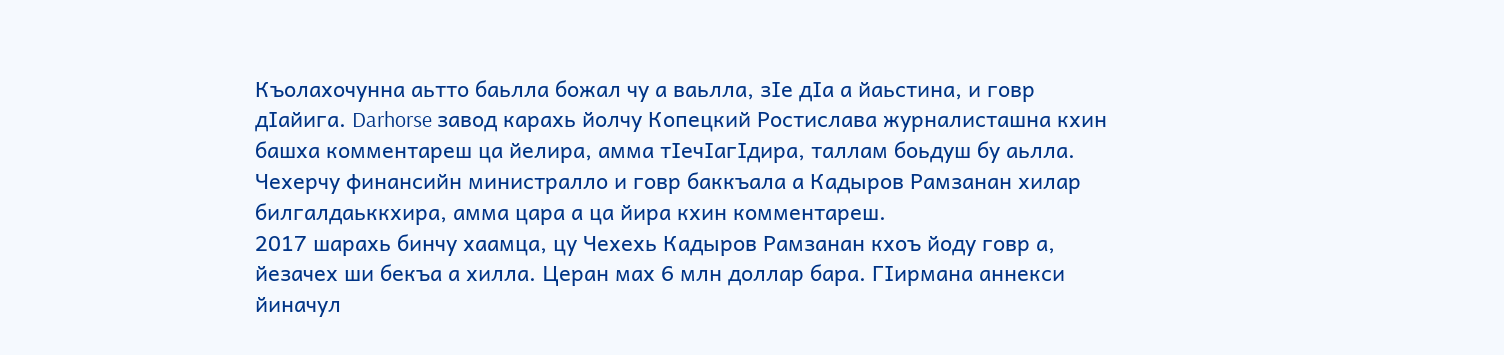Къолахочунна аьтто баьлла божал чу а ваьлла, зIе дIа а йаьстина, и говр дIайига. Darhorse завод карахь йолчу Копецкий Ростислава журналисташна кхин башха комментареш ца йелира, амма тIечIагIдира, таллам боьдуш бу аьлла. Чехерчу финансийн министралло и говр баккъала а Кадыров Рамзанан хилар билгалдаьккхира, амма цара а ца йира кхин комментареш.
2017 шарахь бинчу хаамца, цу Чехехь Кадыров Рамзанан кхоъ йоду говр а, йезачех ши бекъа а хилла. Церан мах 6 млн доллар бара. ГIирмана аннекси йиначул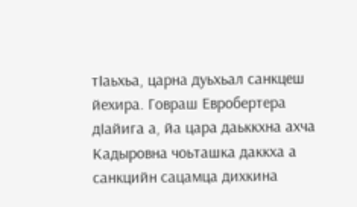тIаьхьа, царна дуьхьал санкцеш йехира. Говраш Евробертера дIайига а, йа цара даьккхна ахча Кадыровна чоьташка даккха а санкцийн сацамца дихкина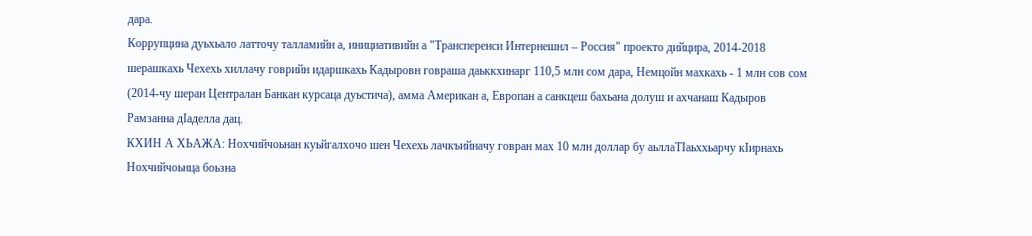дара.
Коррупцина дуьхьало латточу талламийн а, инициативийн а "Трансперенси Интернешнл – Россия" проекто дийцира, 2014-2018 шерашкахь Чехехь хиллачу говрийн идаршкахь Кадыровн говраша даьккхинарг 110,5 млн сом дара, Немцойн махкахь - 1 млн сов сом (2014-чу шеран Централан Банкан курсаца дуьстича), амма Американ а, Европан а санкцеш бахьана долуш и ахчанаш Кадыров Рамзанна дIаделла дац.
КХИН А ХЬАЖА: Нохчийчоьнан куьйгалхочо шен Чехехь лачкъийначу говран мах 10 млн доллар бу аьллаТIаьххьарчу кIирнахь Нохчийчоьнца боьзна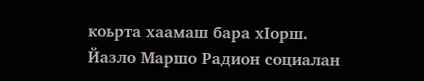коьрта хаамаш бара хIорш. Йазло Маршо Радион социалан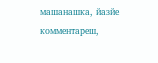машанашка, йазйе комментареш,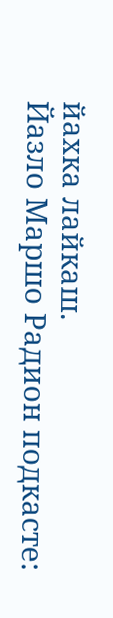йахка лайкаш.
Йазло Маршо Радион подкасте: